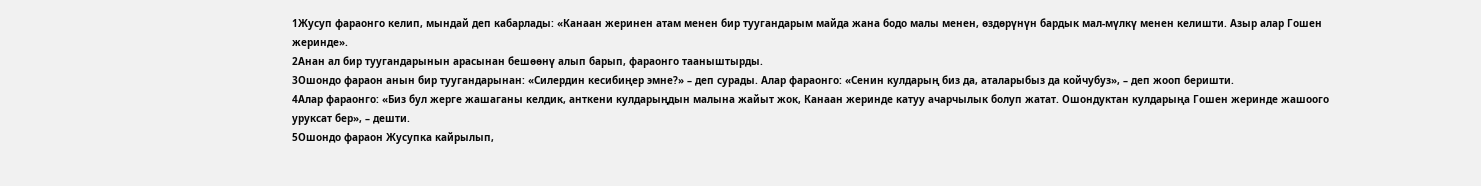1Жусуп фараонго келип, мындай деп кабарлады: «Канаан жеринен атам менен бир туугандарым майда жана бодо малы менен, өздөрүнүн бардык мал-мүлкү менен келишти. Азыр алар Гошен жеринде».
2Анан ал бир туугандарынын арасынан бешөөнү алып барып, фараонго тааныштырды.
3Ошондо фараон анын бир туугандарынан: «Силердин кесибиңер эмне?» – деп сурады. Алар фараонго: «Сенин кулдарың биз да, аталарыбыз да койчубуз», – деп жооп беришти.
4Алар фараонго: «Биз бул жерге жашаганы келдик, анткени кулдарыңдын малына жайыт жок, Канаан жеринде катуу ачарчылык болуп жатат. Ошондуктан кулдарыңа Гошен жеринде жашоого уруксат бер», – дешти.
5Ошондо фараон Жусупка кайрылып,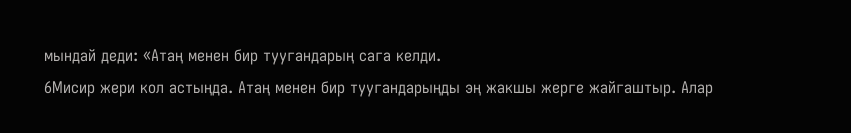мындай деди: «Атаң менен бир туугандарың сага келди.
6Мисир жери кол астыңда. Атаң менен бир туугандарыңды эң жакшы жерге жайгаштыр. Алар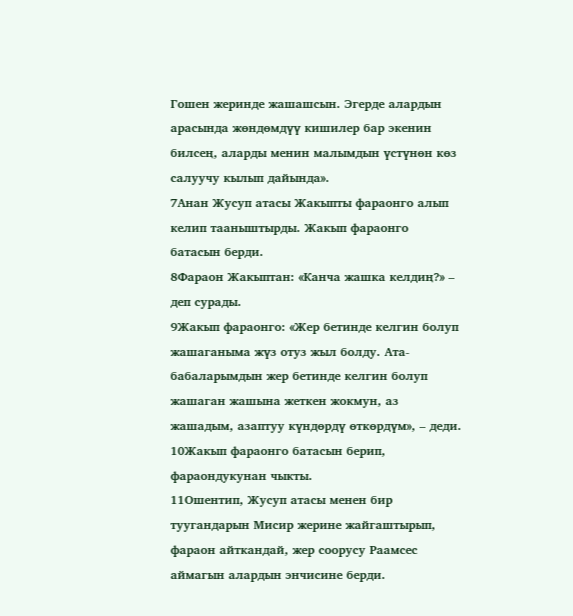Гошен жеринде жашашсын. Эгерде алардын арасында жөндөмдүү кишилер бар экенин билсең, аларды менин малымдын үстүнөн көз салуучу кылып дайында».
7Анан Жусуп атасы Жакыпты фараонго алып келип тааныштырды. Жакып фараонго батасын берди.
8Фараон Жакыптан: «Канча жашка келдиң?» – деп сурады.
9Жакып фараонго: «Жер бетинде келгин болуп жашаганыма жүз отуз жыл болду. Ата-бабаларымдын жер бетинде келгин болуп жашаган жашына жеткен жокмун, аз жашадым, азаптуу күндөрдү өткөрдүм», – деди.
10Жакып фараонго батасын берип, фараондукунан чыкты.
11Ошентип, Жусуп атасы менен бир туугандарын Мисир жерине жайгаштырып, фараон айткандай, жер соорусу Раамсес аймагын алардын энчисине берди.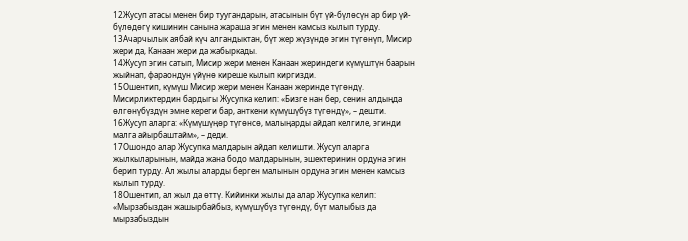12Жусуп атасы менен бир туугандарын, атасынын бүт үй-бүлөсүн ар бир үй-бүлөдөгү кишинин санына жараша эгин менен камсыз кылып турду.
13Ачарчылык аябай күч алгандыктан, бүт жер жүзүндө эгин түгөнүп, Мисир жери да, Канаан жери да жабыркады.
14Жусуп эгин сатып, Мисир жери менен Канаан жериндеги күмүштүн баарын жыйнап, фараондун үйүнө киреше кылып киргизди.
15Ошентип, күмүш Мисир жери менен Канаан жеринде түгөндү. Мисирликтердин бардыгы Жусупка келип: «Бизге нан бер, сенин алдыңда өлгөнүбүздүн эмне кереги бар, анткени күмүшүбүз түгөндү», – дешти.
16Жусуп аларга: «Күмүшүңөр түгөнсө, малыңарды айдап келгиле, эгинди малга айырбаштайм», – деди.
17Ошондо алар Жусупка малдарын айдап келишти. Жусуп аларга жылкыларынын, майда жана бодо малдарынын, эшектеринин ордуна эгин берип турду. Ал жылы аларды берген малынын ордуна эгин менен камсыз кылып турду.
18Ошентип, ал жыл да өттү. Кийинки жылы да алар Жусупка келип: «Мырзабыздан жашырбайбыз, күмүшүбүз түгөндү, бүт малыбыз да мырзабыздын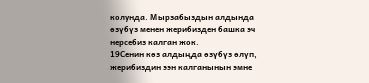колунда. Мырзабыздын алдында өзүбүз менен жерибизден башка эч нерсебиз калган жок.
19Сенин көз алдыңда өзүбүз өлүп, жерибиздин ээн калганынын эмне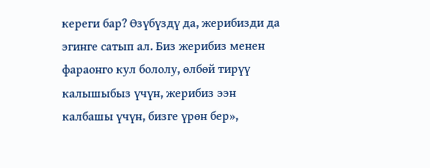кереги бар? Өзүбүздү да, жерибизди да эгинге сатып ал. Биз жерибиз менен фараонго кул бололу, өлбөй тирүү калышыбыз үчүн, жерибиз ээн калбашы үчүн, бизге үрөн бер»,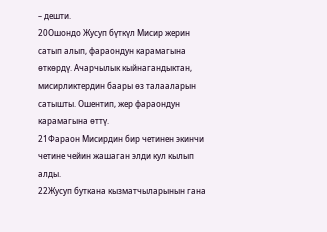– дешти.
20Ошондо Жусуп бүткүл Мисир жерин сатып алып, фараондун карамагына өткөрдү. Ачарчылык кыйнагандыктан, мисирликтердин баары өз талааларын сатышты. Ошентип, жер фараондун карамагына өттү.
21Фараон Мисирдин бир четинен экинчи четине чейин жашаган элди кул кылып алды.
22Жусуп буткана кызматчыларынын гана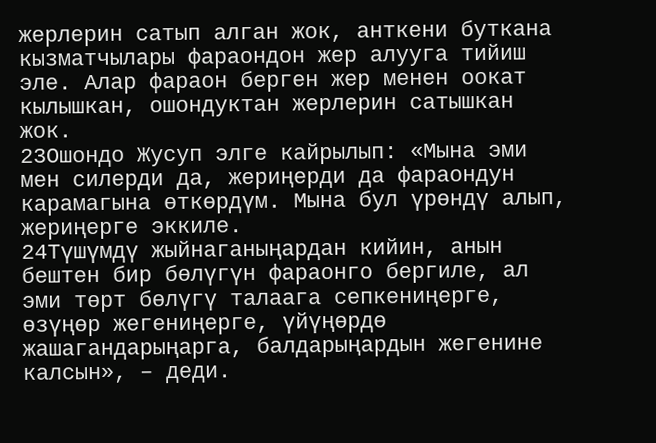жерлерин сатып алган жок, анткени буткана кызматчылары фараондон жер алууга тийиш эле. Алар фараон берген жер менен оокат кылышкан, ошондуктан жерлерин сатышкан жок.
23Ошондо Жусуп элге кайрылып: «Мына эми мен силерди да, жериңерди да фараондун карамагына өткөрдүм. Мына бул үрөндү алып, жериңерге эккиле.
24Түшүмдү жыйнаганыңардан кийин, анын бештен бир бөлүгүн фараонго бергиле, ал эми төрт бөлүгү талаага сепкениңерге, өзүңөр жегениңерге, үйүңөрдө жашагандарыңарга, балдарыңардын жегенине калсын», – деди.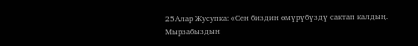25Алар Жусупка: «Сен биздин өмүрүбүздү сактап калдың. Мырзабыздын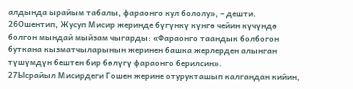алдында ырайым табалы, фараонго кул бололу», – дешти.
26Ошентип, Жусуп Мисир жеринде бүгүнкү күнгө чейин күчүндө болгон мындай мыйзам чыгарды: «Фараонго таандык болбогон буткана кызматчыларынын жеринен башка жерлерден алынган түшүмдүн бештен бир бөлүгү фараонго берилсин».
27Ысрайыл Мисирдеги Гошен жерине отурукташып калгандан кийин,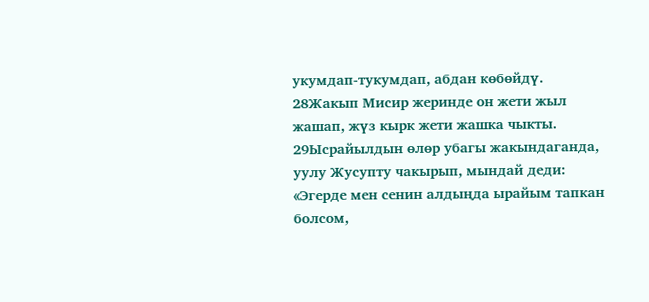укумдап-тукумдап, абдан көбөйдү.
28Жакып Мисир жеринде он жети жыл жашап, жүз кырк жети жашка чыкты.
29Ысрайылдын өлөр убагы жакындаганда, уулу Жусупту чакырып, мындай деди: «Эгерде мен сенин алдыңда ырайым тапкан болсом,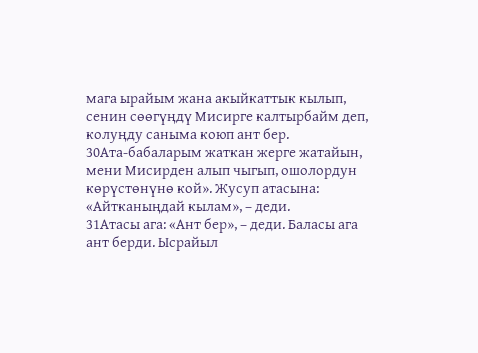мага ырайым жана акыйкаттык кылып, сенин сөөгүңдү Мисирге калтырбайм деп, колуңду саныма коюп ант бер.
30Ата-бабаларым жаткан жерге жатайын, мени Мисирден алып чыгып, ошолордун көрүстөнүнө кой». Жусуп атасына: «Айтканыңдай кылам», – деди.
31Атасы ага: «Ант бер», – деди. Баласы ага ант берди. Ысрайыл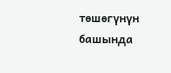төшөгүнүн башында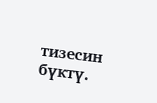тизесин бүктү.